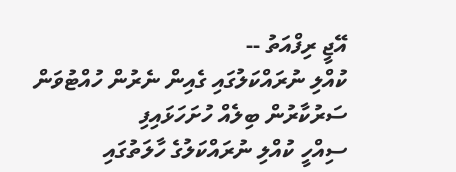އޭޖީ ރިފްއަތު --
ކުއްލި ނުރައްކަލުގައި ގެއިން ނެރުން ހުއްޓުވަން ސަރުކާރުން ބިލެއް ހުށަހަޅައިފި
ސިއްހީ ކުއްލި ނުރައްކަލުގެ ހާލަތުގައި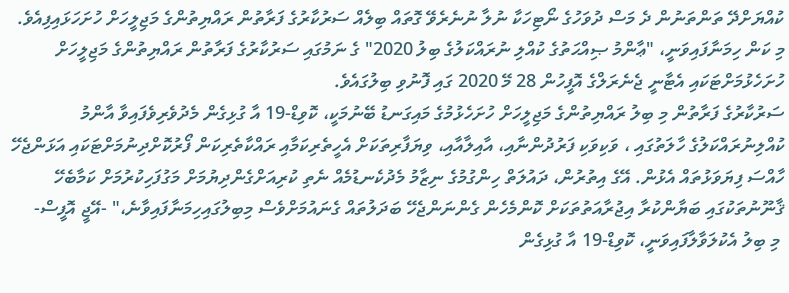ކުއްޔަށްދޭ ތަންތަނުން ދެ މަސް ދުވަހުގެ ނޯޓިހަކާ ނުލާ ނުނެރެވޭ ގޮތައް ބިލެއް ސަރުކާރުގެ ފަރާތުން ރައްޔިތުންގެ މަޖިލީހަށް ހުށަހަޅައިފިއެވެ.
މި ކަން ހިމަނާފައިވަނީ، "ޢާންމު ޞިއްޙަތުގެ ކުއްލި ނުރައްކަލުގެ ބިލު 2020" ގެ ނަމުގައި ސަރުކާރުގެ ފަރާތުން ރައްޔިތުންގެ މަޖިލީހަށް ހުށަހެޅުމަށްޓަކައި އެޓާނީ ޖެނެރަލްގެ އޮފީހުން 28 މޭ 2020 ގައި ފޮނުވި ބިލުގައެވެ.
ސަރުކާރުގެ ފަރާތުން މި ބިލު ރައްޔިތުންގެ މަޖިލީހަށް ހުށަހެޅުމުގެ މައިގަނޑު ބޭނުމަކީ، ކޮވިޑް-19 އާ ގުޅިގެން މެދުވެރިވެފައިވާ އާންމު ކުއްލިނުރައްކަލުގެ ހާލަތުގައި ، ވަކިވަކި ފަރުދުންނާއި، އާއިލާއާއި، ވިޔަފާރިތަކަށް އެހީތެރިކަމާއި ރައްކާތެރިކަން ފޯރުކޮށްދިނުމަށްޓަކައި އަޅަންޖެހޭ ހާއްސަ ފިޔަވަޅުތައް އެޅުން. އޭގެ އިތުރުން، ދައުލަތް ހިންގުމުގެ ނިޒާމު މެދުކެނޑުމެއް ނެތި ކުރިއަށްގެންދިޔުމަށް މަގުފަހިކުރުމަށް ކަމާބެހޭ ޤާނޫނުތަކުގައި ބަޔާންކުރާ އިޖުރާއަތުތަކަށް ކޮންމެހެން ގެންނަންޖެހޭ ބަދަލުތައް ގެނައުމަށްވެސް މިބިލުގައިހިމަނާފައިވާނެ،" -އޭޖީ އޮފީސް-
 މި ބިލު އެކުލަވާލާފައިވަނީ، ކޮވިޑް-19 އާ ގުޅިގެން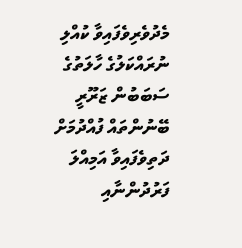މެދުވެރިވެފައިވާ ކުއްލި ނުރައްކަލުގެ ހާލަތުގެ ސަބަބުން ޒަރޫރީ ބޭނުންތައް ފުއްދުމަށް ދަތިވެފައިވާ އަމިއްލަ ފަރުދުންނާއި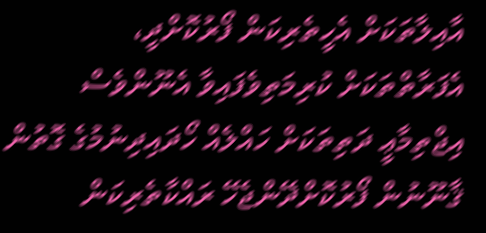އާއިލާތަކަށް އެހީތެރިކަން ފޯރުކޮށްދީ، އެފަރާތްތަކަށް ކުރިމަތިވެފައިވާ އެނޫންވެސް އިޖްތިމާޢީ ދަތިތަކަށް ހައްލެއް ހޯދައިދިނުމުގެ ގޮތުން ޤާނޫނުން ފޯރުކޮށްދޭންޖެހޭ ރައްކާތެރިކަން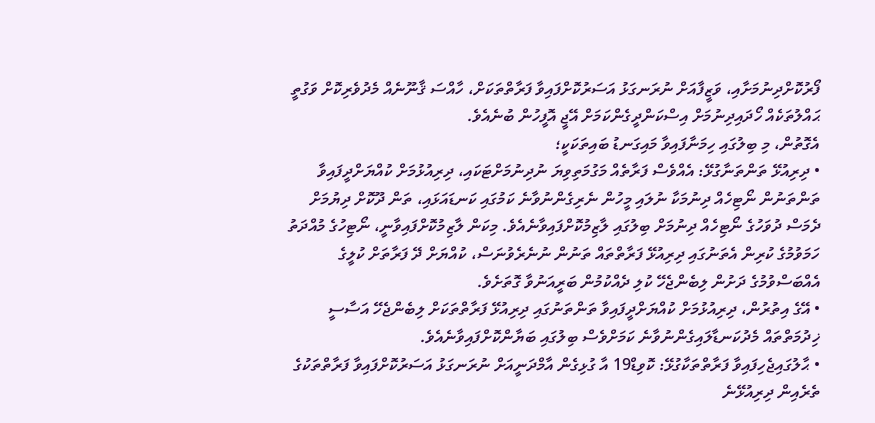ފޯރުކޮށްދިނުމަށާއި، ވަޒީފާއަށް ނުރަނގަޅު އަސަރުކޮށްފައިވާ ފަރާތްތަކަށް، ހާއްސަ ޤާނޫނެއް މެދުވެރިކޮށް ވަގުތީ ޙައްލުތަކެއް ހޯދައިދިނުމަށް އިސްކަންދީގެންކަމަށް އޭޖީ އޮފީހުން ބުނެއެވެ.
އެގޮތުން، މި ބިލުގައި ހިމަނާފައިވާ މައިގަނޑު ބައިތަކަކީ؛
• ދިރިއުޅޭ ތަންތަނާގުޅޭ: އެއްވެސް ފަރާތެއް މަގުމަތިވިޔަ ނުދިނުމަށްޓަކައި، ދިރިއުޅުމަށް ކުއްޔަށްދީފައިވާ ތަންތަނުން ނޯޓިހެއް ދިނުމަކާ ނުލައި މީހުން ނެރިގެންނުވާނެ ކަމުގައި ކަނޑައަޅައި، ތަން ދޫކޮށް ދިޔުމަށް ދެމަސް ދުވަހުގެ ނޯޓިހެއް ދިނުމަށް ބިލުގައި ލާޒިމުކޮށްފައިވާނެއެވެ. މިކަން ލާޒިމުކޮށްފައިވާނީ، ނޯޓިހުގެ މުއްދަތު ހަމަވުމުގެ ކުރިން އެތަނުގައި ދިރިއުޅޭ ފަރާތްތައް ތަނުން ނުނެރެވުނަސް، ކުއްޔަށް ދޭ ފަރާތަށް ކުލީގެ އެއްބަސްވުމުގެ ދަށުން ލިބެންޖެހޭ ކުލި ދެއްކުމުން ބަރީއަނުވާ ގޮތަށެވެ.
• އޭގެ އިތުރުން، ދިރިއުޅުމަށް ކުއްޔަށްދީފައިވާ ތަންތަނުގައި ދިރިއުޅޭ ފަރާތްތަކަށް ލިބެންޖެހޭ އަސާސީ ޚިދުމަތްތައް މެދުކަނޑާލައިގެންނުވާނެ ކަމަށްވެސް ބިލުގައި ބަޔާންކޮށްފައިވާނެއެވެ.
• ޙާލުގައިޖެހިފައިވާ ފަރާތްތަކާގުޅޭ: ކޮވިޑް19 އާ ގުޅިގެން އާމްދަނީއަށް ނުރަނގަޅު އަސަރުކޮށްފައިވާ ފަރާތްތަކުގެ ތެރެއިން ދިރިއުޅޭނެ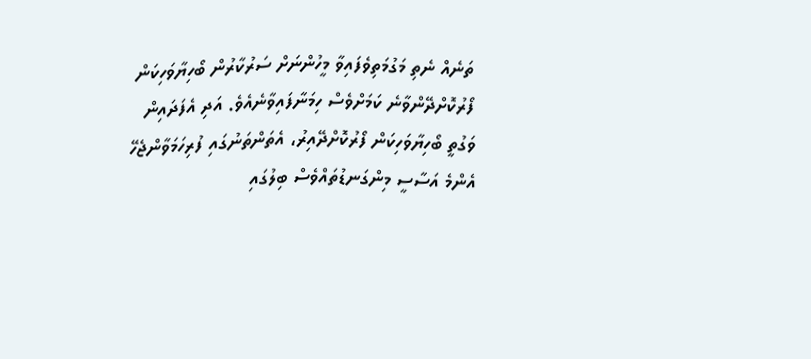ތަނެއް ނެތި މަގުމަތިވެފައިވާ މީހުންނަށް ސަރުކާރުން ބޯހިޔާވަހިކަން ފޯރުކޮށްދޭންވާނެ ކަމަށްވެސް ހިމަނާފައިވާނެއެވެ. އަދި އެފަދައިން ވަގުތީ ބޯހިޔާވަހިކަން ފޯރުކޮށްދޭއިރު، އެތަންތަނުގައި ފުރިހަމަވާންޖެހޭ އެންމެ އަސާސީ މިންގަނޑުތައްވެސް ބިލުގައި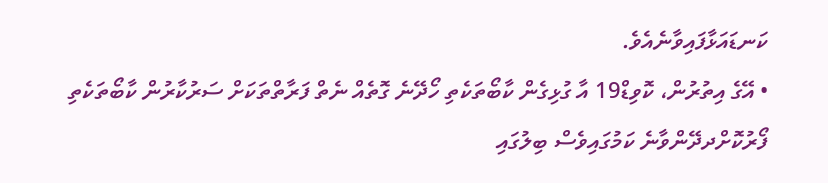ކަނޑައަޅާފައިވާނެއެވެ.
• އޭގެ އިތުރުން، ކޮވިޑް19 އާ ގުޅިގެން ކާބޯތަކެތި ހޯދޭނެ ގޮތެއް ނެތް ފަރާތްތަކަށް ސަރުކާރުން ކާބޯތަކެތި ފޯރުކޮށްދދޭންވާނެ ކަމުގައިވެސް ބިލުގައި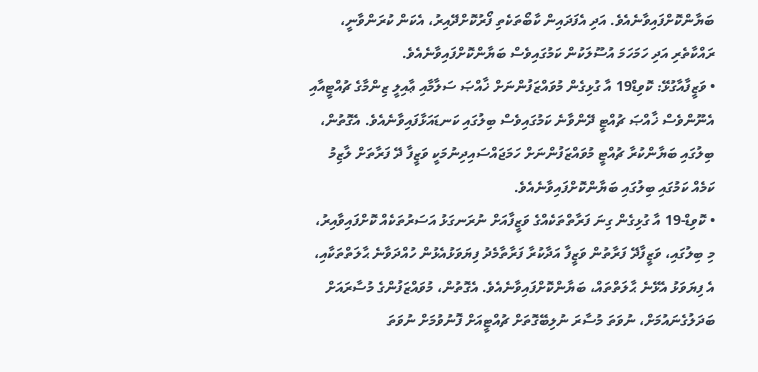ބަޔާންކޮށްފައިވާނެއެވެ. އަދި އެފަދައިން ކާބޯތަކެތި ފޯރުކޮށްދޭއިރު، އެކަން ކުރަންވާނީ، ރައްކާތެރި އަދި ހަމަހަމަ އުސޫލަކުން ކަމުގައިވެސް ބަޔާންކޮށްފައިވާނެއެވެ.
• ވަޒީފާއާގުޅޭ: ކޮވިޑް19 އާ ގުޅިގެން މުވައްޒަފުންނަށް ޚާއްޞަ ސަލާމާއި ޢާއިލީ ޒިންމާގެ ޗުއްޓީއާއި އެނޫންވެސް ޚާއްޞަ ޗުއްޓީ ދޭންވާނެ ކަމުގައިވެސް ބިލުގައި ކަނޑައަޅާފައިވާނެއެވެ. އެގޮތުން، ބިލުގައި ބަޔާންކުރާ ޗުއްޓީ މުވައްޒަފުންނަށް ހަމަޖައްސައިދިނުމަކީ ވަޒީފާ ދޭ ފަރާތަށް ލާޒިމު ކަމެއް ކަމުގައި ބިލުގައި ބަޔާންކޮށްފައިވާނެއެވެ.
• ކޮވިޑް-19 އާ ގުޅިގެން ގިނަ ފަރާތްތަކެއްގެ ވަޒީފާއަށް ނުރަނގަޅު އަސަރުތަކެއް ކޮށްފައިވާއިރު، މި ބިލުގައި، ވަޒީފާދޭ ފަރާތުން ވަޒީފާ އަދާކުރާ ފަރާތާމެދު ފިޔަވަޅުއެޅުން ހުއްދަވާނެ ޙާލަތްތަކާއި، އެ ފިޔަވަޅު އެޅޭނެ ޙާލަތްތައް، ބަޔާންކޮށްފައިވާނެއެވެ. އެގޮތުން، މުވައްޒަފުންގެ މުސާރައަށް ބަދަލުގެނައުމަށް، ނުވަތަ މުސާރަ ނުލިބޭގޮތަށް ޗުއްޓީއަށް ފޮނުވުމަށް ނުވަތަ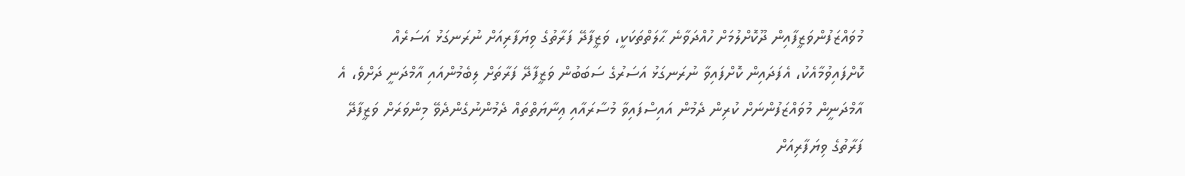މުވައްޒަފުންވަޒީފާއިން ދޫކޮށްލުމަށް ހުއްދަވާނެ ޙާލަތްތަކަކީ، ވަޒީފާދޭ ފަރާތުގެ ވިޔަފާރިއަށް ނުރަނގަޅު އަސަރެއް ކޮށްފައިވުމާއެކު، އެފަދައިން ކޮށްފައިވާ ނުރަނގަޅު އަސަރުގެ ސަބަބުން ވަޒީފާދޭ ފަރާތަށް ލިބެމުންއައި އާމްދަނީ ދަށްވެ، އެ އާމްދަނީން މުވައްޒަފުންނަށް ކުރިން ދެމުން އައިސްފައިވާ މުސާރައާއި ޢިނާޔަތްތައް ދެމުންނުގެންދެވޭ މިންވަރަށް ވަޒީފާދޭ ފަރާތުގެ ވިޔަފާރިއަށް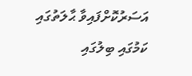އަސަރުކޮށްފައިވާ ޙާލަތުގައި ކަމުގައި ބިލުގައި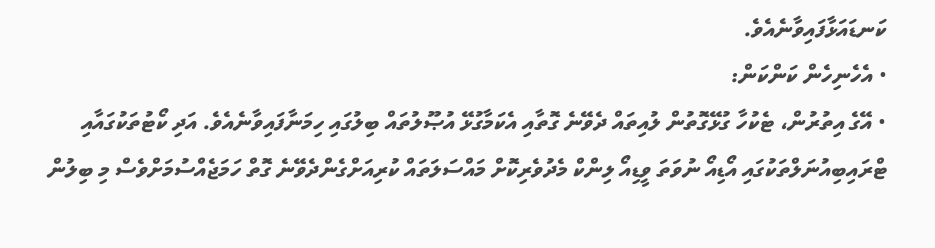ކަނޑައަޅާފައިވާނެއެވެ.
• އެހެނިހެން ކަންކަން:
• އޭގެ އިތުރުން، ޓެކުހާ ގުޅޭގޮތުން ލުއިތައް ދެވޭނެ ގޮތާއި އެކަމާގުޅޭ އުޞޫލުތައް ބިލުގައި ހިމަނާފައިވާނެއެވެ. އަދި ކޯޓުތަކުގައާއި ޓްރައިބިއުނަލްތަކުގައި އޯޑިއޯ ނުވަތަ ވީޑިއޯ ލިންކް މެދުވެރިކޮށް މައްސަލަތައް ކުރިއަށްގެންދެވޭނެ ގޮތް ހަމަޖެއްސުމަށްވެސް މި ބިލުން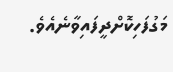މަގުފަހިކޮށްދީފައިވާނެއެވެ.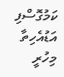ކަމުގޮސްފި
އަޑުއެހިތާ މިހުރީ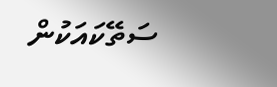ސަތޭކައަކުން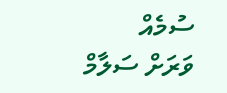ސުމެއް
ވަރަށް ސަލާމް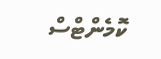ކޮމެންޓްސް